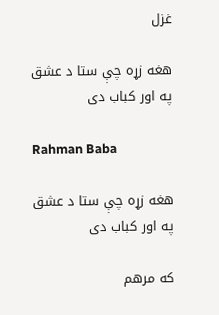غزل

هغه زړه چې ستا د عشق په اور کباب دی

Rahman Baba

هغه زړه چې ستا د عشق په اور کباب دی

که مرهم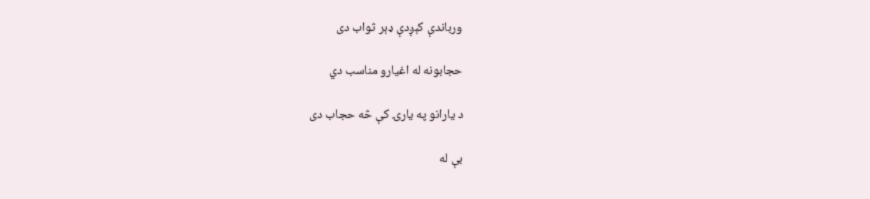ورباندې کېږدې ډېر ثواب دی

حجابونه له اغيارو مناسب دي

د يارانو په يارۍ کې څه حجاب دی

بې له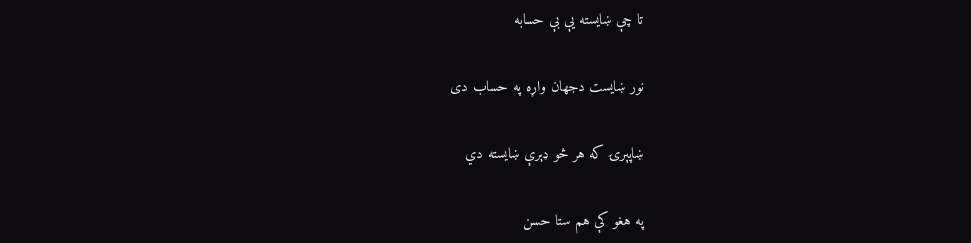تا چې ښايسته يې بې حسابه

نور ښايست دجهان واړه په حساب دی

ښاپېرۍ که هر څو ډېرې ښايسته دي

په هغو کې هم ستا حسن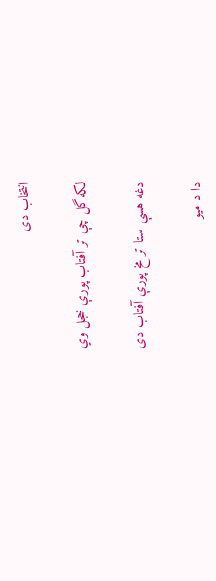انتخاب دی

لکه گل چې تر آفتاب پورې خجل وي

دغه هسې ستا تر مخ پورې آفتاب دی

دا د ميو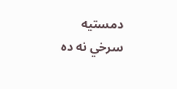دمستيه سرخي نه ده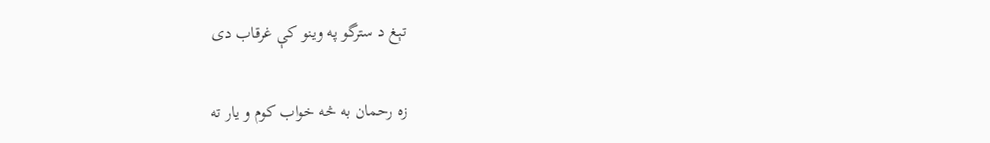تېغ د سترگو په وينو کې غرقاب دی

زه رحمان به څه خواب کوم و يار ته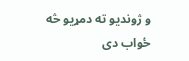و ژونديو ته دمړيو څه ځواب دی